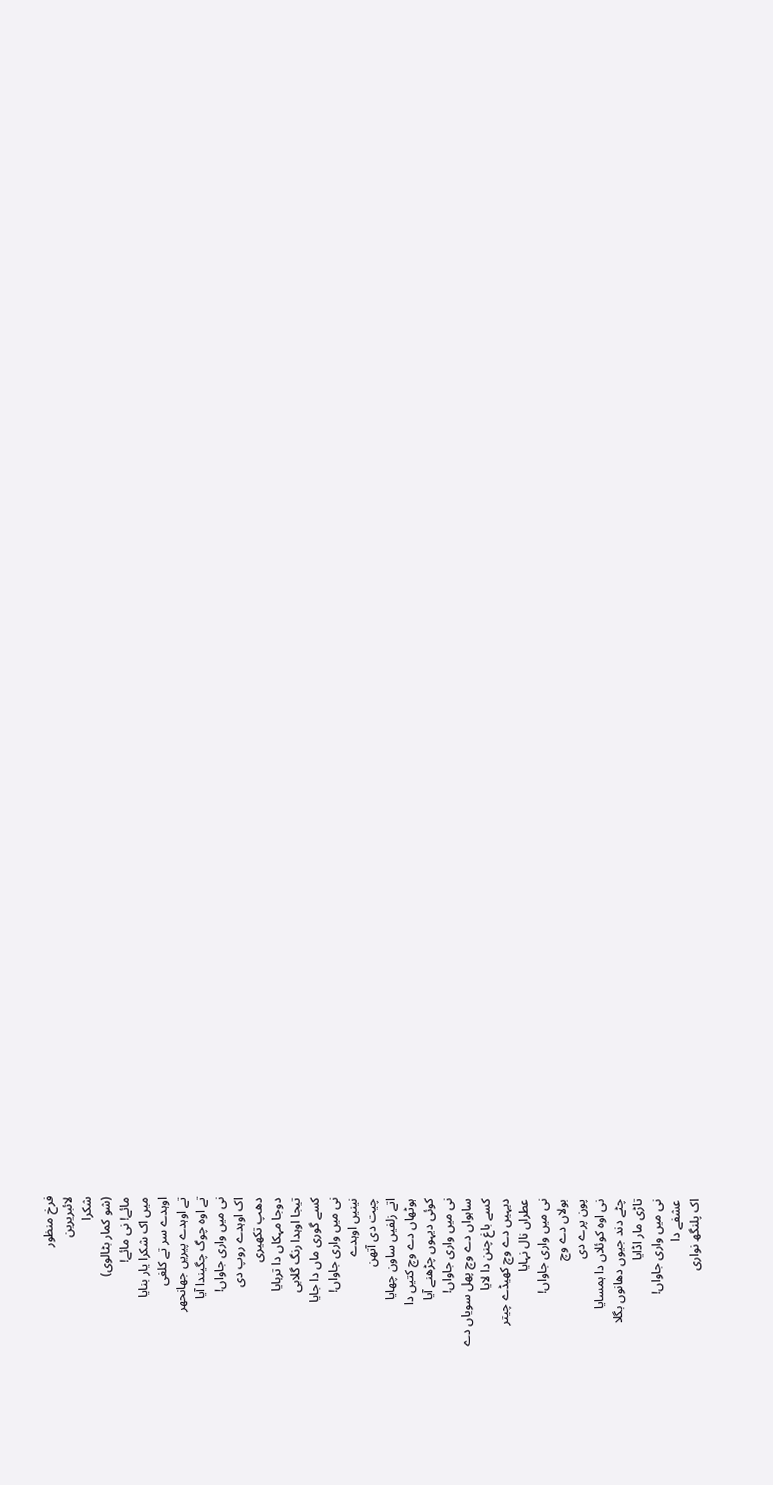فرخ منظور
لائبریرین
شکرا
(شو کمار بٹالوی)
مائے! نی مائے!
میں اک شکرا یار بنایا
اوہدے سر تے کلغی
تے اوہدے پیریں جھانحھر
تے اوہ چوگ چگیندا آیا
نی میں واری جاواں!
اک اوہدے روپ دی
دھپ تکھیری
دوجا مہکاں دا ترہایا
تیجا اوہدا رنگ گلابی
کسے گوری ماں دا جایا
نی میں واری جاواں!
نینیں اوہدے
چیت دی آتھن
اتے زلفیں ساون چھایا
ہوٹھاں دے وچ کتیں دا
کوئی دیہوں چڑھنے آیا
نی میں واری جاواں!
ساہواں دے وچ پھل سویاں دے
کسے باغ چنن دا لایا
دیہیں دے وچ کھیڈے چیتر
عطراں نال نہایا
نی میں واری جاواں!
بولاں دے وچ
پون پرے دی
نی اوہ کوئلاں دا ہمسایا
چٹے دند جیوں دھانوں بگلا
تاڑی مار اڈایا
نی میں واری جاواں!
عشفے دا
اک پلنگھ نواری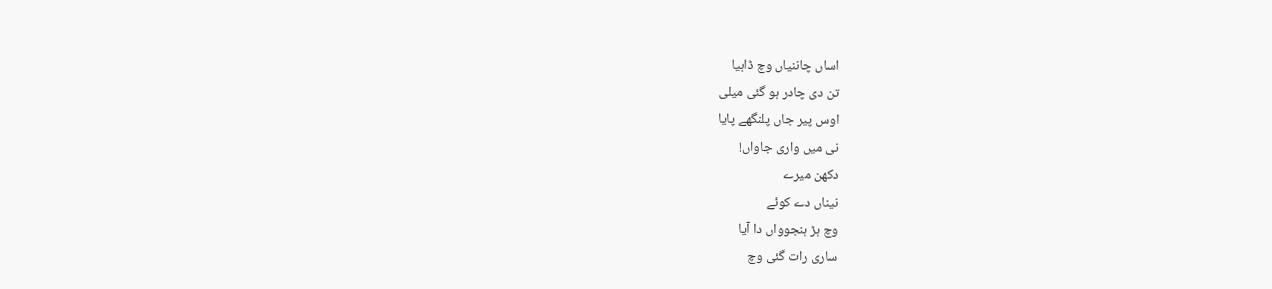اساں چاننیاں وچ ڈاہیا
تن دی چادر ہو گئی میلی
اوس پیر جاں پلنگھے پایا
نی میں واری جاواں!
دکھن میرے
نیناں دے کوئے
وچ ہڑ ہنجوواں دا آیا
ساری رات گئی وچ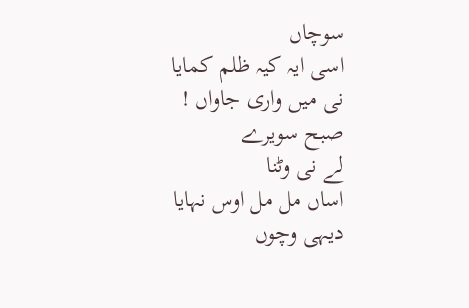سوچاں
اسی ایہ کیہ ظلم کمایا
نی میں واری جاواں !
صبح سویرے
لے نی وٹنا
اساں مل مل اوس نہایا
دیہی وچوں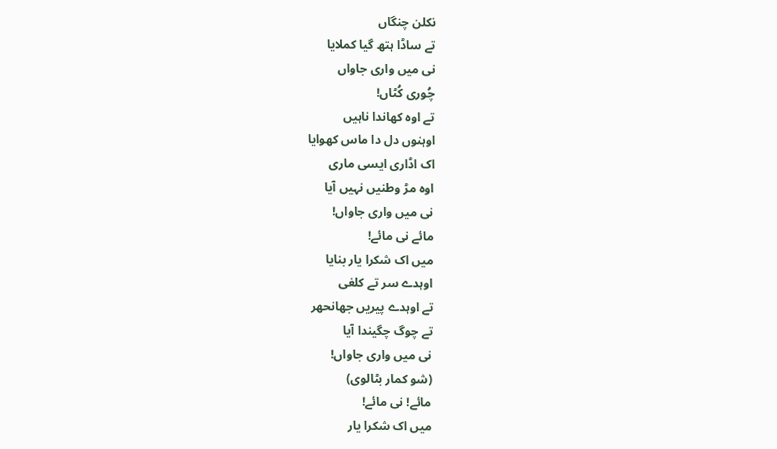نکلن چنگاں
تے ساڈا ہتھ گیا کملایا
نی میں واری جاواں
چُوری کُٹاں!
تے اوہ کھاندا ناہیں
اوہنوں دل دا ماس کھوایا
اک اڈاری ایسی ماری
اوہ مڑ وطنیں نہیں آیا
نی میں واری جاواں!
مائے نی مائے!
میں اک شکرا یار بنایا
اوہدے سر تے کلغی
تے اوہدے پیریں جھانحھر
تے چوگ چگیندا آیا
نی میں واری جاواں!
(شو کمار بٹالوی)
مائے! نی مائے!
میں اک شکرا یار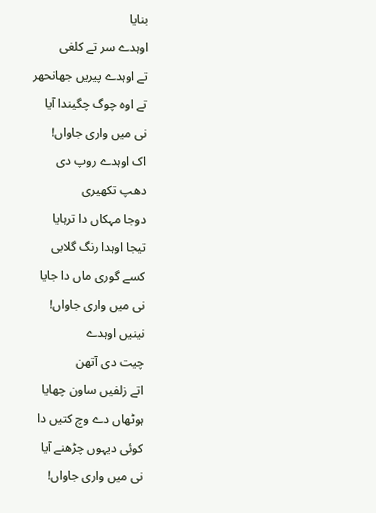بنایا
اوہدے سر تے کلغی
تے اوہدے پیریں جھانحھر
تے اوہ چوگ چگیندا آیا
نی میں واری جاواں!
اک اوہدے روپ دی
دھپ تکھیری
دوجا مہکاں دا ترہایا
تیجا اوہدا رنگ گلابی
کسے گوری ماں دا جایا
نی میں واری جاواں!
نینیں اوہدے
چیت دی آتھن
اتے زلفیں ساون چھایا
ہوٹھاں دے وچ کتیں دا
کوئی دیہوں چڑھنے آیا
نی میں واری جاواں!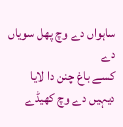ساہواں دے وچ پھل سویاں دے
کسے باغ چنن دا لایا
دیہیں دے وچ کھیڈے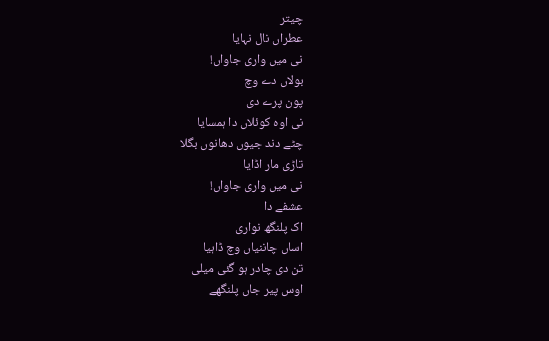چیتر
عطراں نال نہایا
نی میں واری جاواں!
بولاں دے وچ
پون پرے دی
نی اوہ کوئلاں دا ہمسایا
چٹے دند جیوں دھانوں بگلا
تاڑی مار اڈایا
نی میں واری جاواں!
عشفے دا
اک پلنگھ نواری
اساں چاننیاں وچ ڈاہیا
تن دی چادر ہو گئی میلی
اوس پیر جاں پلنگھے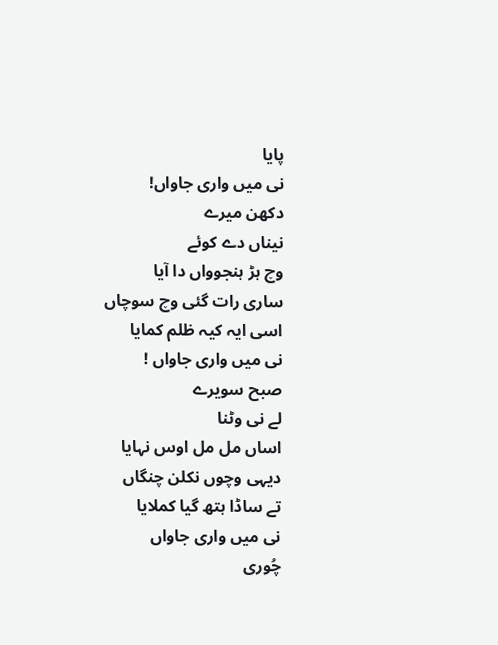پایا
نی میں واری جاواں!
دکھن میرے
نیناں دے کوئے
وچ ہڑ ہنجوواں دا آیا
ساری رات گئی وچ سوچاں
اسی ایہ کیہ ظلم کمایا
نی میں واری جاواں !
صبح سویرے
لے نی وٹنا
اساں مل مل اوس نہایا
دیہی وچوں نکلن چنگاں
تے ساڈا ہتھ گیا کملایا
نی میں واری جاواں
چُوری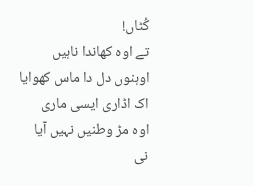کُٹاں!
تے اوہ کھاندا ناہیں
اوہنوں دل دا ماس کھوایا
اک اڈاری ایسی ماری
اوہ مڑ وطنیں نہیں آیا
نی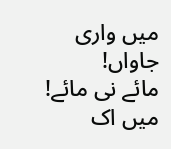میں واری جاواں!
مائے نی مائے!
میں اک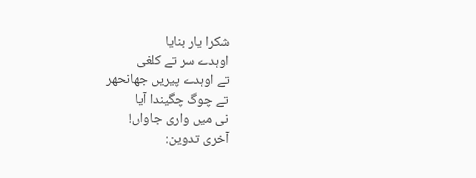شکرا یار بنایا
اوہدے سر تے کلغی
تے اوہدے پیریں جھانحھر
تے چوگ چگیندا آیا
نی میں واری جاواں!
آخری تدوین: